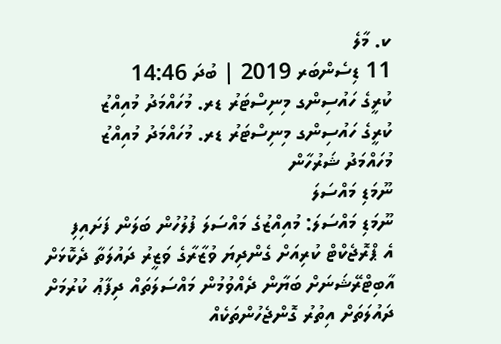ކ. މާލެ
11 ޑިސެންބަރ 2019 | ބުދަ 14:46
ކުރީގެ ހައުސިންގ މިނިސްޓަރު ޑރ. މުހައްމަދު މުއިއްޒު
ކުރީގެ ހައުސިންގ މިނިސްޓަރު ޑރ. މުހައްމަދު މުއިއްޒު
މުހައްމަދު ޝަރުހާން
ނޫމަޑި މައްސަލަ
ނޫމަޑި މައްސަލަ: މުއިއްޒުގެ މައްސަލަ ފުލުހުން ބަލަން ފަށައިފި
އެ ޕްރޮޖެކްޓް ކުރިއަށް ގެންދިޔަ ވުޒާރާގެ ވަޒީރު ދައުލަތާ ދެކޮޅަށް އާބިޓްރޭޝަނަށް ބަޔާން ދެއްވުމުން މައްސަލަތައް ދިފާޢު ކުރުމަށް ދައުލަތަށް އިތުރު ގޮންޖެހުންތަކެއް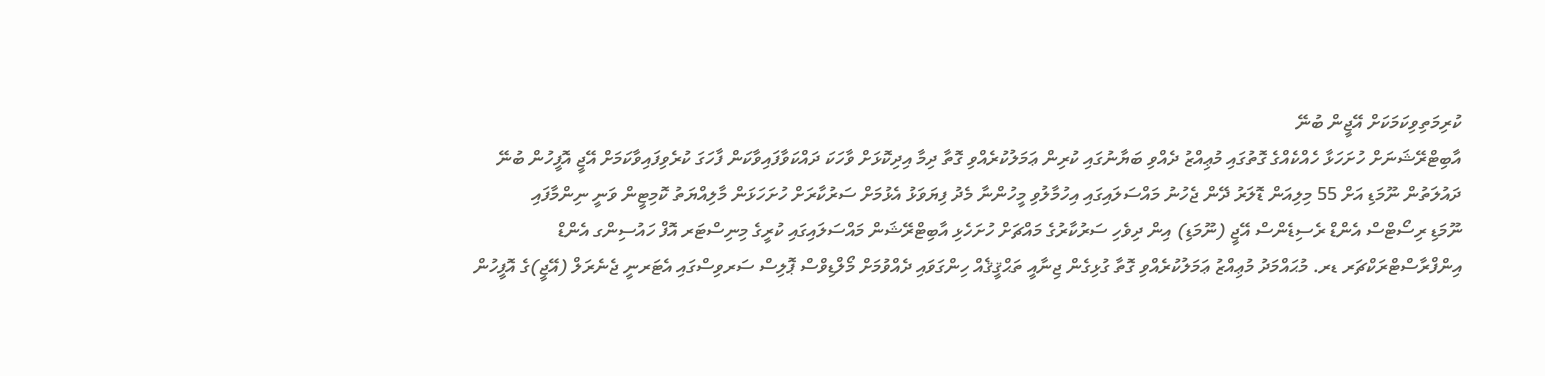ކުރިމަތިވިކަމަކަށް އޭޖީން ބުނޭ
އާބިޓްރޭޝަނަށް ހުށަހަޅާ ހެއްކެއްގެ ގޮތުގައި މުޢިއްޒު ދެއްވި ބަޔާނުގައި ކުރިން ޢަމަލުކުރެއްވި ގޮތާ ދިމާ އިދިކޮޅަށް ވާހަކަ ދައްކަވާފައިވާކަން ފާހަގަ ކުރެވިފައިވާކަމަށް އޭޖީ އޮފީހުން ބުނޭ
ދައުލަތުން ނޫމަޑި އަށް 55 މިލިއަން ޑޮލަރު ދޭން ޖެހުނު މައްސަލައިގައި އިހުމާލުވި މީހުންނާ މެދު ފިޔަވަޅު އެޅުމަށް ސަރުކާރަށް ހުށަހަޅަން މާލިއްޔަތު ކޮމިޓީން ވަނީ ނިންމާފައި
ނޫމަޑި ރިސޯޓްސް އެންޑް ރެސިޑެންސް އޭޖީ (ނޫމަޑި) އިން ދިވެހި ސަރުކާރުގެ މައްޗަށް ހުށަހެޅި އާބިޓްރޭޝަން މައްސަލައިގައި ކުރީގެ މިނިސްޓަރ އޮފް ހައުސިންގ އެންޑް އިންފްރާސްޓްރަކްޗަރ ޑރ. މުޙައްމަދު މުޢިއްޒު ޢަމަލުކުރެއްވި ގޮތާ ގުޅިގެން ޖިނާއީ ތަޙްޤީޤެއް ހިންގަވައި ދެއްވުމަށް މޯލްޑިވްސް ޕޮލިސް ސަރވިސްގައި އެޓަރނީ ޖެނެރަލް (އޭޖީ)ގެ އޮފީހުން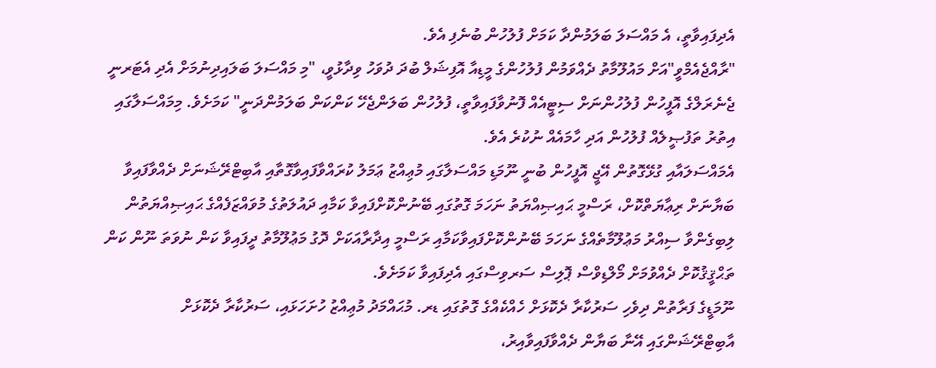އެދިފައިވާތީ، އެ މައްސަލަ ބަލަމުންދާ ކަމަށް ފުލުހުން ބުނެފި އެވެ.
"ރާއްޖެއެމްވީ"އަށް މައުލޫމާތު ދެއްވަމުން ފުލުހުންގެ މީޑިއާ އޮފިޝަލް ބުދަ ދުވަހު ވިދާޅުވީ، "މި މައްސަލަ ބަލައިދިނުމަށް އެދި އެޓަރނީ ޖެނެރަލްގެ އޮފީހުން ފުލުހުންނަށް ސިޓީއެއް ފޮނުވާފައިވާތީ، ފުލުހުން ބަލަންޖެހޭ ކަންކަން ބަލަމުންދަނީ" ކަމަށެވެ. މިމައްސަލާގައި އިތުރު ތަފުޞީލެއް ފުލުހުން އަދި ހާމައެއް ނުކުރެ އެވެ.
އެމައްސަލައާއި ގުޅޭގޮތުން އޭޖީ އޮފީހުން ބުނީ ނޫމަޑި މައްސަލާގައި މުޢިއްޒު ޢަމަލު ކުރައްވާފައިވާގޮތާއި އާބިޓްރޭޝަނަށް ދެއްވާފައިވާ ބަޔާނަށް ރިޢާޔަތްކޮށް، ރަސްމީ ޙައިޞިއްޔަތު ނަހަމަ ގޮތުގައި ބޭނުންކޮށްފައިވާ ކަމާއި ދައުލަތުގެ މުވައްޒަފެއްގެ ޙައިޞިއްޔަތުން ލިބިގެންވާ ސިއްރު މަޢުލޫމާތެއްގެ ނަހަމަ ބޭނުންކޮށްފައިވާކަމާއި ރަސްމީ އިދާރާއަކަށް ދޮގު މަޢުލޫމާތު ދީފައިވާ ކަން ނުވަތަ ނޫން ކަން ތަޙްޤީޤުކޮށް ދެއްވުމަށް މޯލްޑިވްސް ޕޮލިސް ސަރވިސްގައި އެދިފައިވާ ކަމަށެވެ.
ނޫމަޑީގެ ފަރާތުން ދިވެހި ސަރުކާރާ ދެކޮޅަށް ހެއްކެއްގެ ގޮތުގައި ޑރ. މުޙައްމަދު މުޢިއްޒު ހުށަހަޅައި، ސަރުކާރާ ދެކޮޅަށް އާބިޓްރޭޝަންގައި އޭނާ ބަޔާން ދެއްވާފައިވާއިރު،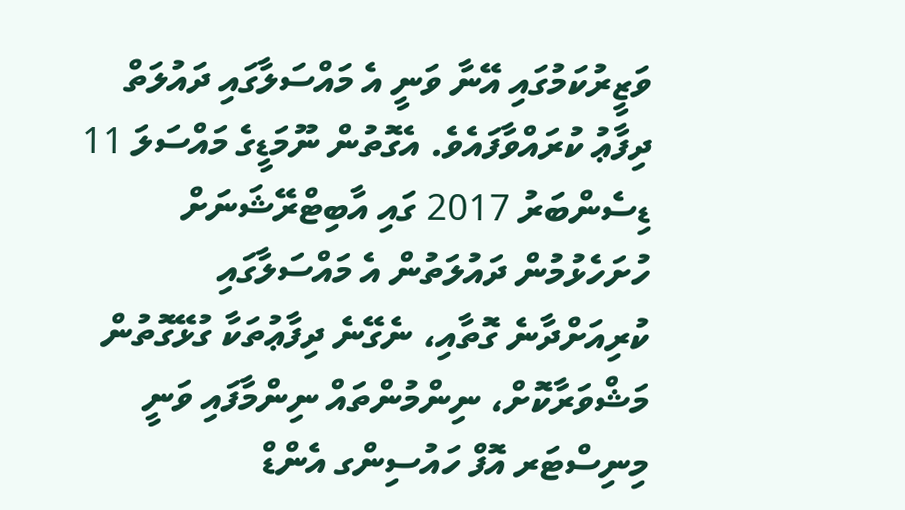ވަޒީރުކަމުގައި އޭނާ ވަނީ އެ މައްސަލާގައި ދައުލަތް ދިފާޢު ކުރައްވާފައެވެ. އެގޮތުން ނޫމަޑީގެ މައްސަލަ 11 ޑިސެންބަރު 2017 ގައި އާބިޓްރޭޝަނަށް ހުށަހެޅުމުން ދައުލަތުން އެ މައްސަލާގައި ކުރިއަށްދާނެ ގޮތާއި، ނެގޭނެ ދިފާޢުތަކާ ގުޅޭގޮތުން މަޝްވަރާކޮށް، ނިންމުންތައް ނިންމާފައި ވަނީ މިނިސްޓަރ އޮފް ހައުސިންގ އެންޑް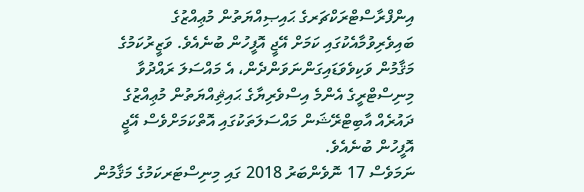އިންފްރާސްޓްރަކްޗަރގެ ޙައިޞިއްޔަތުން މުޢިއްޒުގެ ބައިވެރިވުމާއެކުގައި ކަމަށް އޭޖީ އޮފީހުން ބުނެއެވެ. ވަޒީރުކަމުގެ މަޤާމުން ވަކިވެވަޑައިގަންނަވަންދެން، އެ މައްސަލަ ރައްދުވާ މިނިސްޓްރީގެ އެންމެ އިސްވެރިޔާގެ ޙައިޘިއްޔަތުން މުޢިއްޒުގެ ދައުރެއް އާބިޓްރޭޝަން މައްސަލަތަކުގައި އޮތްކަމަށްވެސް އޭޖީ އޮފީހުން ބުނެއެވެ.
ނަމަވެސް 17 ނޮވެންބަރު 2018 ގައި މިނިސްޓަރކަމުގެ މަޤާމުން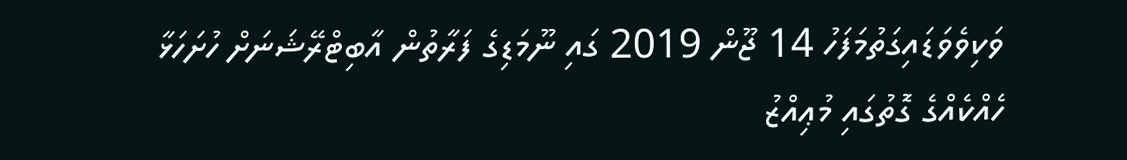ވަކިވެވަޑައިގަތުމަފަހު 14 ޖޫން 2019 ގައި ނޫމަޑިގެ ފަރާތުން އާބިޓްރޭޝަނަށް ހުށަހަޅާ ހެއްކެއްގެ ގޮތުގައި މުޢިއްޒު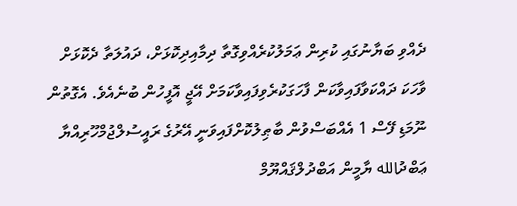ދެއްވި ބަޔާނުގައި ކުރިން ޢަމަލުކުރެއްވިގޮތާ ދިމާއިދިކޮޅަށް، ދައުލަތާ ދެކޮޅަށް ވާހަކަ ދައްކަވާފައިވާކަން ފާހަގަކުރެވިފައިވާކަމަށް އޭޖީ އޮފީހުން ބުނެއެވެ. އެގޮތުން ނޫމަޑި ފޭސް 1 އެއްބަސްވުން ބާޠިލުކޮށްފައިވަނީ އޭރުގެ ރައީސުލްޖުމްހޫރިއްޔާ ޢަބްދުالله ޔާމީން އަބްދުލްޤައްޔޫމް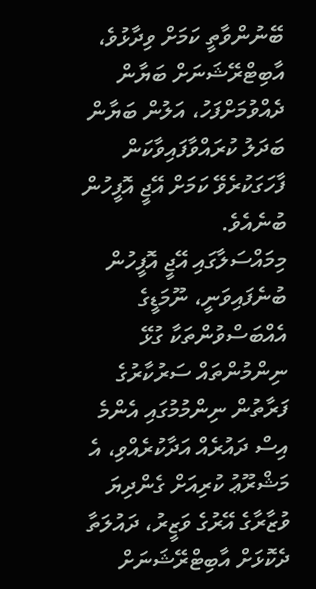ބޭނުންވާތީ ކަމަށް ވިދާޅުވެ، އާބިޓްރޭޝަނަށް ބަޔާން ދެއްވުމަށްފަހު، އަލުން ބަޔާން ބަދަލު ކުރައްވާފައިވާކަން ފާހަގަކުރެވޭ ކަމަށް އޭޖީ އޮފީހުން ބުނެއެވެ.
މިމައްސަލާގައި އޭޖީ އޮފީހުން ބުނެފައިވަނީ، ނޫމަޑީގެ އެއްބަސްވުންތަކާ ގުޅޭ ނިންމުންތައް ސަރުކާރުގެ ފަރާތުން ނިންމުމުގައި އެންމެ އިސް ދައުރެއް އަދާކުރެއްވި، އެ މަޝްރޫޢު ކުރިއަށް ގެންދިޔަ ވުޒާރާގެ އޭރުގެ ވަޒީރު، ދައުލަތާ ދެކޮޅަށް އާބިޓްރޭޝަނަށް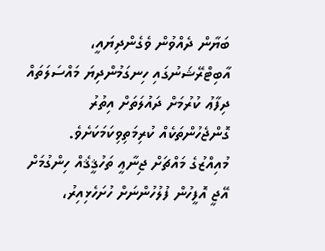ބަޔާން ދެއްވުން ވެގެންދިޔައީ، އާބިޓްރޭޝަނުގައި ހިނގަމުންދިޔަ މައްސަލަތައް ދިފާޢު ކުރުމަށް ދައުލަތަށް އިތުރު ގޮންޖެހުންތަކެއް ކުރިމަތިވިކަމަކަށެވެ.
މުއިއްޒުގެ މައްޗަށް ޖިނާޢީ ތަހުޤީޤެއް ހިންގުމަށް އޭޖީ އޮފީހުން ފުލުހުންނަށް ހުށަހެޅިއިރު،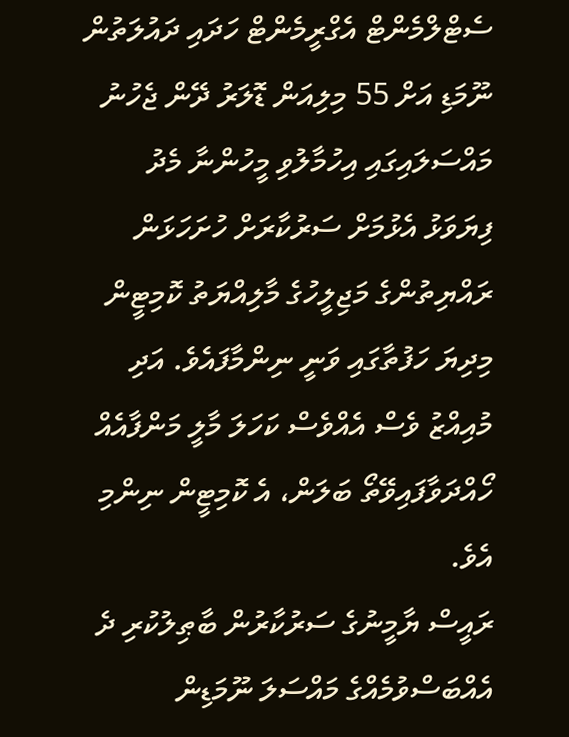ސެޓްލްމެންޓް އެގްރީމެންޓް ހަދައި ދައުލަތުން ނޫމަޑި އަށް 55 މިލިއަން ޑޮލަރު ދޭން ޖެހުނު މައްސަލައިގައި އިހުމާލުވި މީހުންނާ މެދު ފިޔަވަޅު އެޅުމަށް ސަރުކާރަށް ހުށަހަޅަން ރައްޔިތުންގެ މަޖިލީހުގެ މާލިއްޔަތު ކޮމިޓީން މިދިޔަ ހަފުތާގައި ވަނީ ނިންމާފައެވެ. އަދި މުއިއްޒު ވެސް އެއްވެސް ކަހަލަ މާލީ މަންފާއެއް ހޯއްދަވާފައިވޭތޯ ބަލަން، އެ ކޮމިޓީން ނިންމި އެވެ.
ރައީސް ޔާމީނުގެ ސަރުކާރުން ބާޠިލުކުރި ދެ އެއްބަސްވުމެއްގެ މައްސަލަ ނޫމަޑިން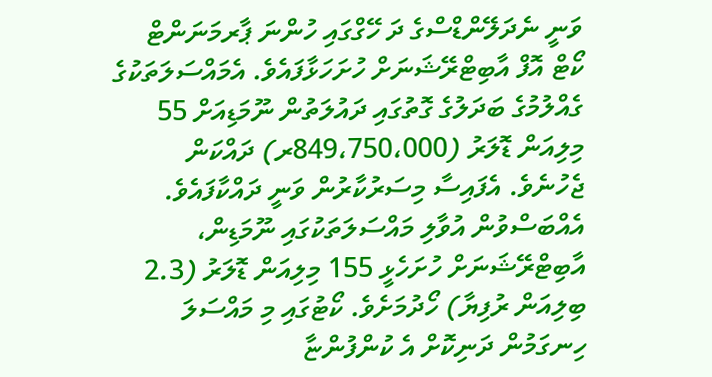ވަނީ ނެދަލޭންޑްސްގެ ދަ ހޭގްގައި ހުންނަ ޕާރމަނަންޓް ކޯޓް އޮފް އާބިޓްރޭޝަނަށް ހުށަހަޅާފައެވެ. އެމައްސަލަތަކުގެ ގެއްލުމުގެ ބަދަލުގެ ގޮތުގައި ދައުލަތުން ނޫމަޑިއަށް 55 މިލިއަން ޑޮލަރު (849،750،000ރ) ދައްކަން ޖެހުނެވެ. އެފައިސާ މިސަރުކާރުން ވަނީ ދައްކާފައެވެ.
އެއްބަސްވުން އުވާލި މައްސަލަތަކުގައި ނޫމަޑިން، އާބިޓްރޭޝަނަށް ހުށަހެޅީ 155 މިލިއަން ޑޮލަރު (2.3 ބިލިއަން ރުފިޔާ) ހޯދުމަށެވެ. ކޯޓުގައި މި މައްސަލަ ހިނގަމުން ދަނިކޮށް އެ ކުންފުންޏާ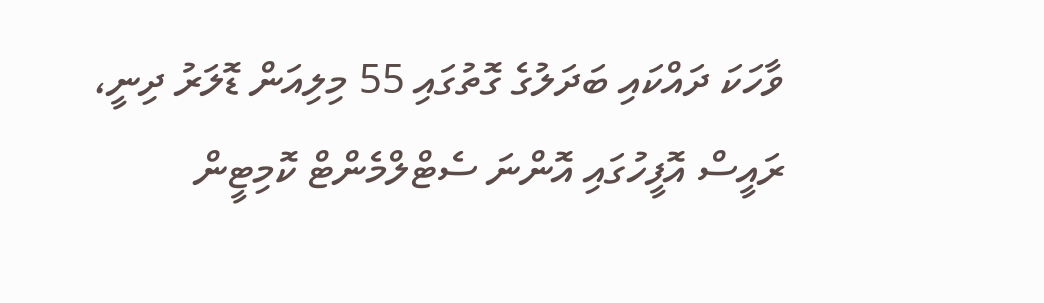ވާހަކަ ދައްކައި ބަދަލުގެ ގޮތުގައި 55 މިލިއަން ޑޮލަރު ދިނީ، ރައީސް އޮފީހުގައި އޮންނަ ސެޓްލްމެންޓް ކޮމިޓީން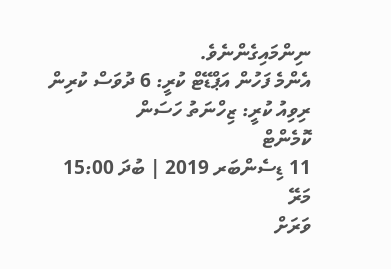ނިންމައިގެންނެވެ.
އެންމެ ފަހުން އަޕްޑޭޓް ކުރީ: 6 ދުވަސް ކުރިން
ރިވިއު ކުރީ: ޒިހްނަތު ހަސަން
ކޮމެންޓް
11 ޑިސެންބަރ 2019 | ބުދަ 15:00
މަރޭ
ވަރަށް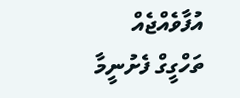އުފާވެއްޖެއް ތަހްގީގް ފެށުނީމާ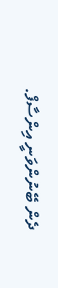ދެން ބޭނުންވަނީ އިންސާފް.